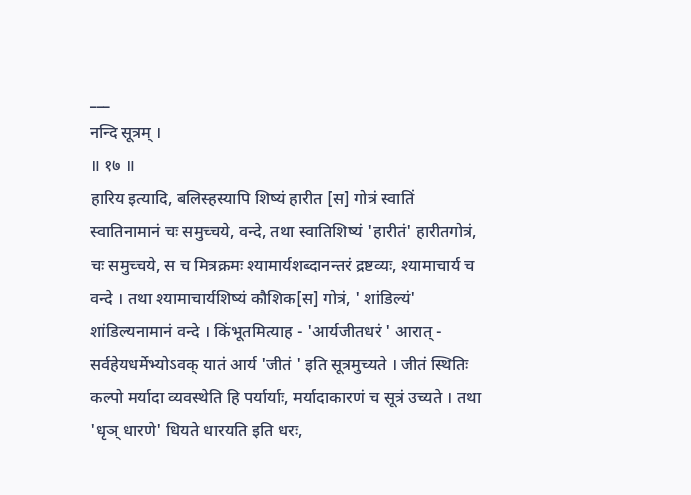___
नन्दि सूत्रम् ।
॥ १७ ॥
हारिय इत्यादि, बलिस्हस्यापि शिष्यं हारीत [स] गोत्रं स्वातिं स्वातिनामानं चः समुच्चये, वन्दे, तथा स्वातिशिष्यं 'हारीतं' हारीतगोत्रं, चः समुच्चये, स च मित्रक्रमः श्यामार्यशब्दानन्तरं द्रष्टव्यः, श्यामाचार्य च वन्दे । तथा श्यामाचार्यशिष्यं कौशिक[स] गोत्रं, ' शांडिल्यं' शांडिल्यनामानं वन्दे । किंभूतमित्याह - 'आर्यजीतधरं ' आरात् - सर्वहेयधर्मेभ्योऽवक् यातं आर्य 'जीतं ' इति सूत्रमुच्यते । जीतं स्थितिः कल्पो मर्यादा व्यवस्थेति हि पर्यार्याः, मर्यादाकारणं च सूत्रं उच्यते । तथा 'धृञ् धारणे' धियते धारयति इति धरः,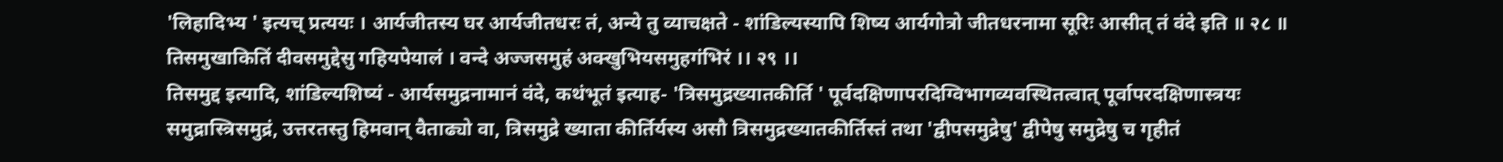'लिहादिभ्य ' इत्यच् प्रत्ययः । आर्यजीतस्य घर आर्यजीतधरः तं, अन्ये तु व्याचक्षते - शांडिल्यस्यापि शिष्य आर्यगोत्रो जीतधरनामा सूरिः आसीत् तं वंदे इति ॥ २८ ॥
तिसमुखाकितिं दीवसमुद्देसु गहियपेयालं । वन्दे अज्जसमुहं अक्खुभियसमुहगंभिरं ।। २९ ।।
तिसमुद्द इत्यादि, शांडिल्यशिष्यं - आर्यसमुद्रनामानं वंदे, कथंभूतं इत्याह- 'त्रिसमुद्रख्यातकीर्ति ' पूर्वदक्षिणापरदिग्विभागव्यवस्थितत्वात् पूर्वापरदक्षिणास्त्रयः समुद्रास्त्रिसमुद्रं, उत्तरतस्तु हिमवान् वैताढ्यो वा, त्रिसमुद्रे ख्याता कीर्तिर्यस्य असौ त्रिसमुद्रख्यातकीर्तिस्तं तथा 'द्वीपसमुद्रेषु' द्वीपेषु समुद्रेषु च गृहीतं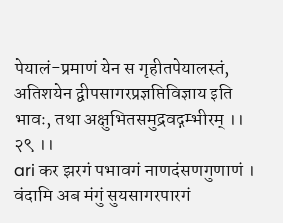पेयालं-प्रमाणं येन स गृहीतपेयालस्तं, अतिशयेन द्वीपसागरप्रज्ञप्तिविज्ञाय इति भावः, तथा अक्षुभितसमुद्रवद्गम्भीरम् ।। २९ ।।
ari कर झरगं पभावगं नाणदंसणगुणाणं । वंदामि अब मंगुं सुयसागरपारगं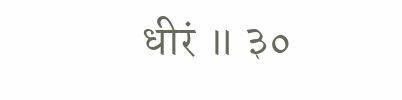धीरं ॥ ३०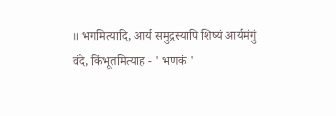॥ भगमित्यादि, आर्य समुद्रस्यापि शिष्यं आर्यमंगुं वंदे, किंभूतमित्याह - ' भणकं '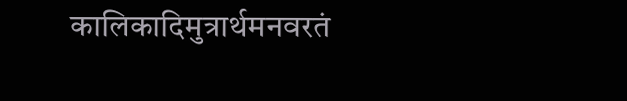कालिकादिमुत्रार्थमनवरतं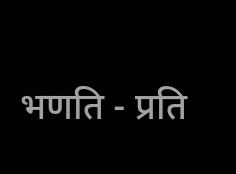भणति - प्रति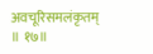अवचूरिसमलंकृतम्
॥ १७॥